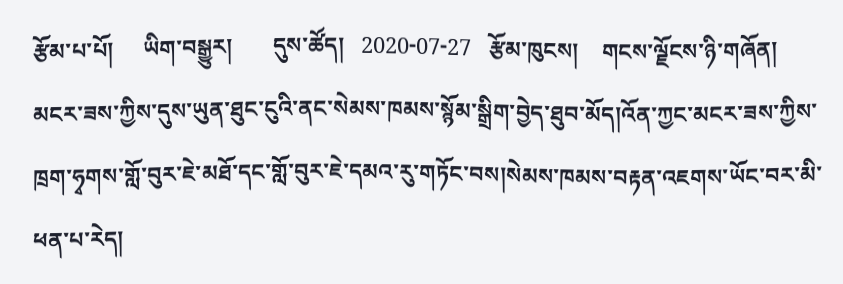རྩོམ་པ་པོ།     ཡིག་བསྒྱུར།       དུས་ཚོད།   2020-07-27   རྩོམ་ཁུངས།    གངས་ལྗོངས་ཉི་གཞོན།
མངར་ཟས་ཀྱིས་དུས་ཡུན་ཐུང་ངུའི་ནང་སེམས་ཁམས་སྙོམ་སྒྲིག་བྱེད་ཐུབ་མོད།འོན་ཀྱང་མངར་ཟས་ཀྱིས་ཁྲག་ཧྭགས་གློ་བུར་ཇེ་མཐོ་དང་གློ་བུར་ཇེ་དམའ་རུ་གཏོང་བས།སེམས་ཁམས་བརྟན་འཇགས་ཡོང་བར་མི་ཕན་པ་རེད།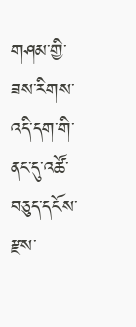གཤམ་གྱི་ཟས་རིགས་འདི་དག་གི་ནང་དུ་འཚོ་བཅུད་དངོས་རྫས་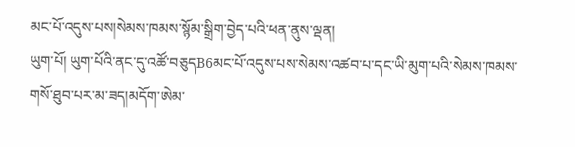མང་པོ་འདུས་པས།སེམས་ཁམས་སྙོམ་སྒྲིག་བྱེད་པའི་ཕན་ནུས་ལྡན།
ཡུག་པོ། ཡུག་པོའི་ནང་དུ་འཚོ་བཅུདB6མང་པོ་འདུས་པས་སེམས་འཚབ་པ་དང་ཡི་མུག་པའི་སེམས་ཁམས་གསོ་ཐུབ་པར་མ་ཟད།མདོག་ཨེམ་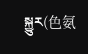སྐྱུར(色氨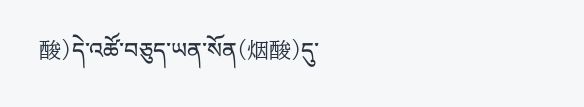酸)དེ་འཚོ་བཅུད་ཡན་སོན(烟酸)དུ་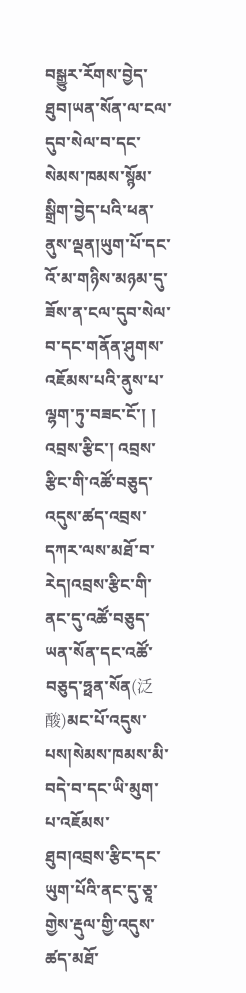བསྒྱུར་རོགས་བྱེད་ཐུབ།ཡན་སོན་ལ་ངལ་དུབ་སེལ་བ་དང་སེམས་ཁམས་སྙོམ་སྒྲིག་བྱེད་པའི་ཕན་ནུས་ལྡན།ཡུག་པོ་དང་འོ་མ་གཉིས་མཉམ་དུ་ཟོས་ན་ངལ་དུབ་སེལ་བ་དང་གནོན་ཤུགས་འཇོམས་པའི་ནུས་པ་ལྷག་ཏུ་བཟང་ངོ་། །
འབྲས་རྩིང་། འབྲས་རྩིང་གི་འཚོ་བཅུད་འདུས་ཚད་འབྲས་དཀར་ལས་མཐོ་བ་རེད།འབྲས་རྩིང་གི་ནང་དུ་འཚོ་བཅུད་ཡན་སོན་དང་འཚོ་བཅུད་ཧྥན་སོན(泛酸)མང་པོ་འདུས་པས།སེམས་ཁམས་མི་བདེ་བ་དང་ཡི་མུག་པ་འཇོམས་ཐུབ།འབྲས་རྩིང་དང་ཡུག་པོའི་ནང་དུ་ཅཱ་གྱེས་རྡུལ་གྱི་འདུས་ཚད་མཐོ་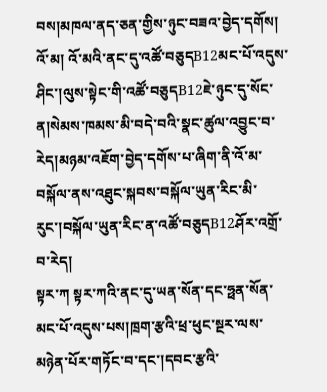བས།མཁལ་ནད་ཅན་གྱིས་ཉུང་བཟའ་བྱེད་དགོས།
འོ་མ། འོ་མའི་ནང་དུ་འཚོ་བཅུདB12མང་པོ་འདུས་ཤིང་།ལུས་སྟེང་གི་འཚོ་བཅུདB12ཇེ་ཉུང་དུ་སོང་ན།སེམས་ཁམས་མི་བདེ་བའི་སྣང་ཚུལ་འབྱུང་བ་རེད།མཉམ་འཇོག་བྱེད་དགོས་པ་ཞིག་ནི་འོ་མ་བསྐོལ་ནས་འཐུང་སྐབས་བསྐོལ་ཡུན་རིང་མི་རུང་།བསྐོལ་ཡུན་རིང་ན་འཚོ་བཅུདB12ཤོར་འགྲོ་བ་རེད།
སྟར་ཀ སྟར་ཀའི་ནང་དུ་ཡན་སོན་དང་ཧྥན་སོན་མང་པོ་འདུས་པས།ཁྲག་རྩའི་ཕྲ་ཕུང་སྔར་ལས་མཉེན་པོར་གཏོང་བ་དང་།དབང་རྩའི་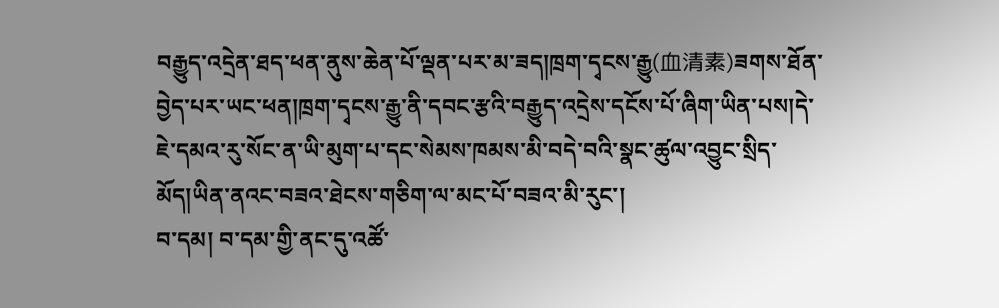བརྒྱུད་འདྲེན་ཐད་ཕན་ནུས་ཆེན་པོ་ལྡན་པར་མ་ཟད།ཁྲག་དྭངས་རྒྱུ(血清素)ཟགས་ཐོན་བྱེད་པར་ཡང་ཕན།ཁྲག་དྭངས་རྒྱུ་ནི་དབང་རྩའི་བརྒྱུད་འདྲེས་དངོས་པོ་ཞིག་ཡིན་པས།དེ་ཇེ་དམའ་རུ་སོང་ན་ཡི་མུག་པ་དང་སེམས་ཁམས་མི་བདེ་བའི་སྣང་ཚུལ་འབྱུང་སྲིད་མོད།ཡིན་ནའང་བཟའ་ཐེངས་གཅིག་ལ་མང་པོ་བཟའ་མི་རུང་།
བ་དམ། བ་དམ་གྱི་ནང་དུ་འཚོ་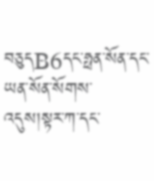བཅུདB6དང་ཧྥན་སོན་དང་ཡན་སོན་སོགས་འདུས།སྟར་ཀ་དང་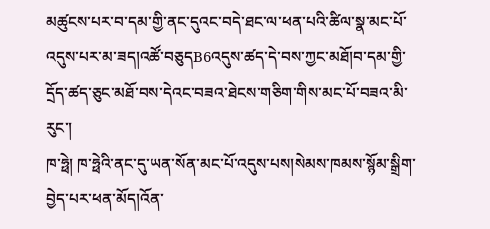མཚུངས་པར་བ་དམ་གྱི་ནང་དུའང་བདེ་ཐང་ལ་ཕན་པའི་ཚིལ་སྣ་མང་པོ་འདུས་པར་མ་ཟད།འཚོ་བཅུདB6འདུས་ཚད་དེ་བས་ཀྱང་མཐོ།བ་དམ་གྱི་དྲོད་ཚད་ཅུང་མཐོ་བས་དེའང་བཟའ་ཐེངས་གཅིག་གིས་མང་པོ་བཟའ་མི་རུང་།
ཁ་ཧྥེ། ཁ་ཧྥེའི་ནང་དུ་ཡན་སོན་མང་པོ་འདུས་པས།སེམས་ཁམས་སྙོམ་སྒྲིག་བྱེད་པར་ཕན་མོད།འོན་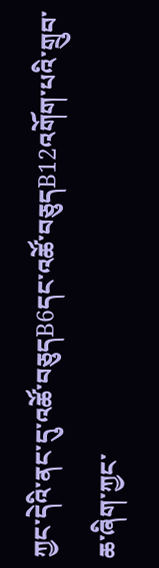ཀྱང་དེའི་ནང་དུ་འཚོ་བཅུདB6དང་འཚོ་བཅུདB12འགོག་པའི་གྲུབ་ཆ་ཞིག་ཀྱང་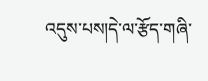འདུས་པས།དེ་ལ་རྩོད་གཞི་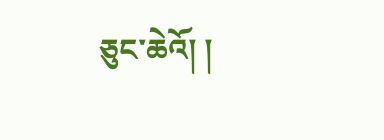ཅུང་ཆེའོ། །